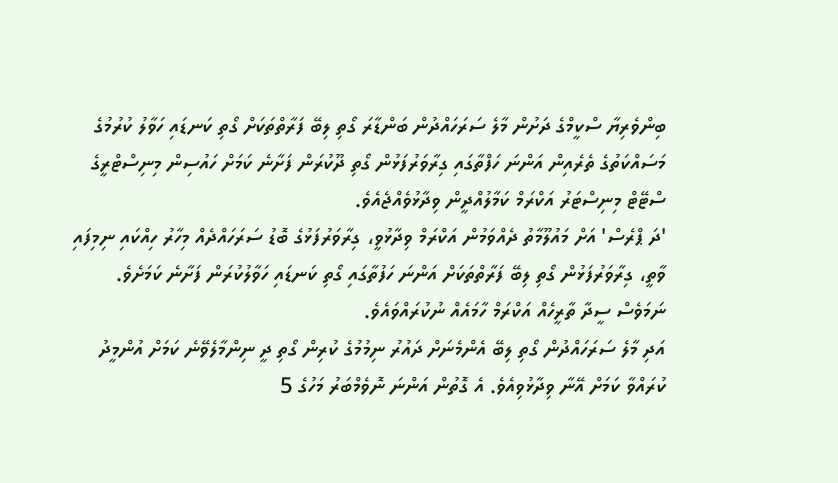ބިންވެރިޔާ ސްކީމްގެ ދަށުން މާލެ ސަރަހައްދުން ބަންޑާރަ ގޯތި ލިބޭ ފަރާތްތަކަށް ގޯތި ކަނޑައި ހަވާލު ކުރުމުގެ މަސައްކަތުގެ ތެރެއިން އަންނަ ހަފްތާގައި ގިރާވަރުފަޅުން ގޯތި ދޫކުރަން ފަށާނެ ކަމަށް ހައުސިން މިނިސްޓްރީގެ ސްޓޭޓް މިނިސްޓަރު އަކްރަމް ކަމާލުއްދީން ވިދާޅުވެއްޖެއެވެ.
'ދަ ޕްރެސް' އަށް މައުލޫމާތު ދެއްވަމުން އަކްރަމް ވިދާޅުވީ، ގިރާވަރުފަޅުގެ ބޮޑު ސަރަހައްދެއް މިހާރު ހިއްކައި ނިމިފައި ވާތީ، ގިރާވަރުފަޅުން ގޯތި ލިބޭ ފަރާތްތަކަށް އަންނަ ހަފުތާގައި ގޯތި ކަނޑައި ހަވާލުކުރަން ފަށާނެ ކަމަށެވެ. ނަމަވެސް ސީދާ ތާރީހެއް އަކްރަމް ހާމައެއް ނުކުރައްވައެވެ.
އަދި މާލެ ސަރަހައްދުން ގޯތި ލިބޭ އެންމެނަށް ދައުރު ނިމުމުގެ ކުރިން ގޯތި ދީ ނިންމާލެވޭނެ ކަމަށް އުންމީދު ކުރައްވާ ކަމަށް އޭނާ ވިދާޅުވިއެވެ. އެ ގޮތުން އަންނަ ނޮވެމްބަރު މަހުގެ 5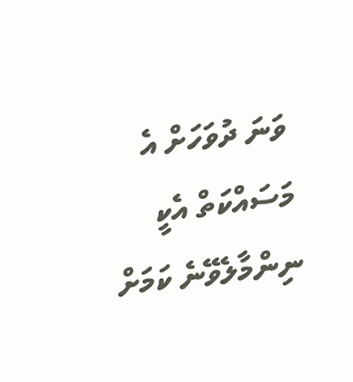ވަނަ ދުވަހަށް އެ މަސައްކަތް އެކީ ނިންމާލެވޭނެ ކަމަށް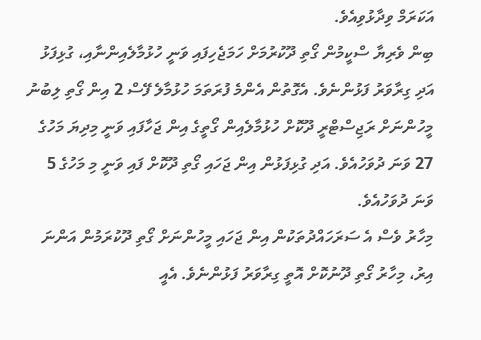އަކަރަމް ވިދާޅުވިއެވެ.
ބިން ވެރިޔާ ސްކީމުން ގޯތި ދޫކުރުމަށް ހަމަޖެހިފައި ވަނީ ހުޅުމާލެއިންނާއި، ގުޅިފަޅު އަދި ގިރާވަރު ފަޅުންނެވެ. އެގޮތުން އެންމެ ފުރަތަމަ ހުޅުމާލެ ފޭސް 2 އިން ގޯތި ލިބުނު މީހުންނަށް ރަޖިސްޓްރީ ދޫކޮށް ހުޅުމާލެއިން ގޯތީގެ އިން ޖަހާފައި ވަނީ މިދިޔަ މަހުގެ 27 ވަނަ ދުވަހުއެވެ. އަދި ގުޅިފަޅުން އިން ޖަހައި ގޯތި ދޫކޮށް ފައި ވަނީ މި މަހުގެ 5 ވަނަ ދުވަހުއެވެ.
މިހާރު ވެސް އެ ސަރަހައްދުތަކުން އިން ޖަހައި މީހުންނަށް ގޯތި ދޫކުރަމުން އަންނަ އިރު، މިހާރު ގޯތި ދޫނުކޮށް އޮތީ ގިރާވަރު ފަޅުންނެވެ. އެއީ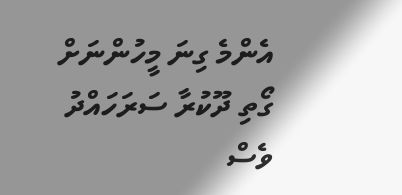އެންމެ ގިނަ މީހުންނަށް ގޯތި ދޫކުރާ ސަރަހައްދު ވެސް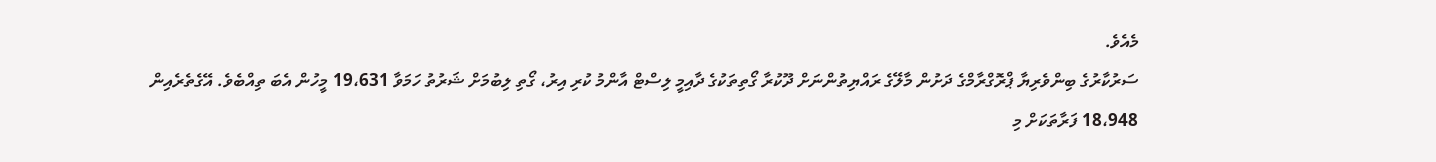މެއެވެ.
ސަރުކާރުގެ ބިންވެރިޔާ ޕްރޮގްރާމްގެ ދަށުން މާލޭގެ ރައްޔިތުންނަށް ދޫކުރާ ގޯތިތަކުގެ ދާއިމީ ލިސްޓް އާންމު ކުރި އިރު، ގޯތި ލިބުމަށް ޝަރުތު ހަމަވާ 19،631 މީހުން އެބަ ތިއްބެވެ. އޭގެތެރެއިން 18،948 ފަރާތަކަށް މި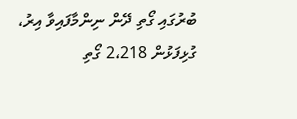ބުރުގައި ގޯތި ދޭން ނިންމާފައިވާ އިރު، ގުޅިފަޅުން 2،218 ގޯތި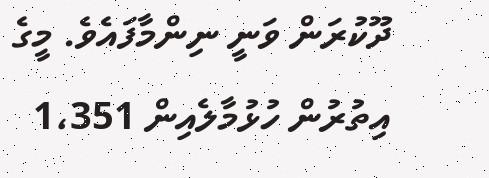ދޫކުރަން ވަނީ ނިންމާފައެވެ. މީގެ އިތުރުން ހުޅުމާލެއިން 1،351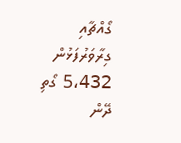ގޯއްޗާއި ގިރާވަރުފަޅުން 5،432 ގޯތި ދޭން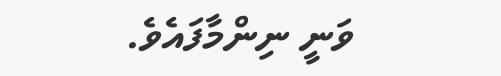ވަނީ ނިންމާފައެވެ.